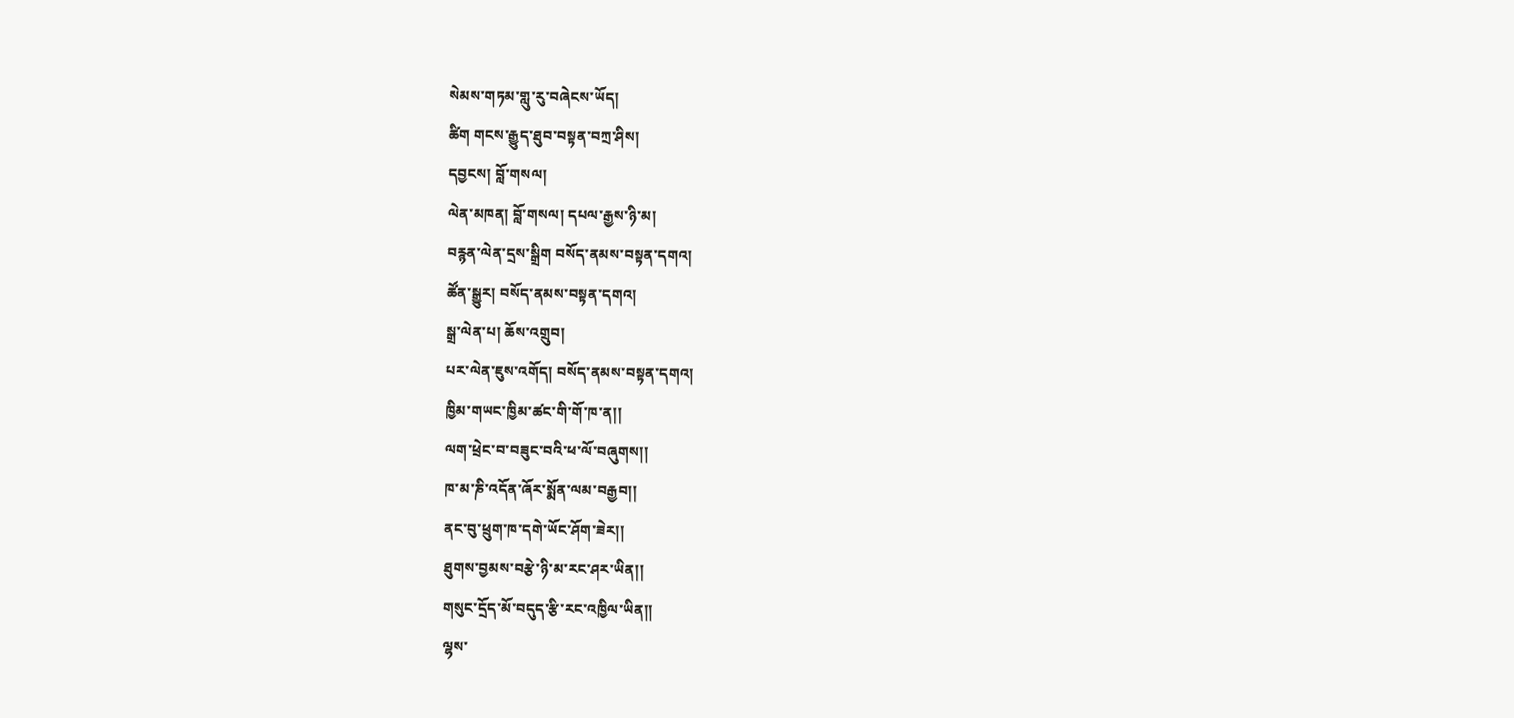སེམས་གཏམ་གླུ་རུ་བཞེངས་ཡོད།
ཚིག གངས་རྒྱུད་ཐུབ་བསྟན་བཀྲ་ཤིས།
དབྱངས། བློ་གསལ།
ལེན་མཁན། བློ་གསལ། དཔལ་རྒྱས་ཉི་མ།
བརྙན་ལེན་དྲས་སྒྲིག བསོད་ནམས་བསྟན་དགའ།
ཚོན་སྒྱུར། བསོད་ནམས་བསྟན་དགའ།
སྒྲ་ལེན་པ། ཆོས་འགྲུབ།
པར་ལེན་ཇུས་འགོད། བསོད་ནམས་བསྟན་དགའ།
ཁྱིམ་གཡང་ཁྱིམ་ཚང་གི་གོ་ཁ་ན།།
ལག་ཕྲེང་བ་བཟུང་བའི་ཕ་ལོ་བཞུགས།།
ཁ་མ་ཎི་འདོན་ཞོར་སྨོན་ལམ་བརྒྱབ།།
ནང་བུ་ཕྲུག་ཁ་དགེ་ཡོང་ཤོག་ཟེར།།
ཐུགས་བྱམས་བརྩེ་ཉི་མ་རང་ཤར་ཡིན།།
གསུང་དྲོད་མོ་བདུད་རྩི་རང་འཁྱིལ་ཡིན།།
ལྷས་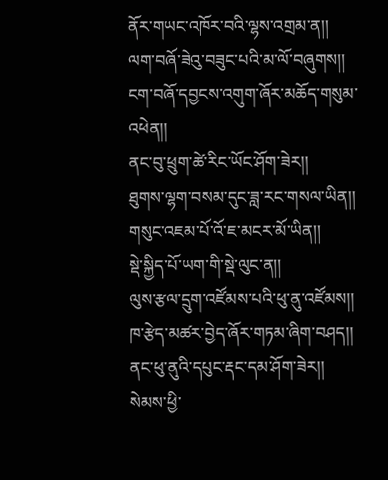ནོར་གཡང་འཁོར་བའི་ལྷས་འགྲམ་ན།།
ལག་བཞོ་ཟེའུ་བཟུང་པའི་མ་ལོ་བཞུགས།།
ངག་བཞོ་དབྱངས་འགུག་ཞོར་མཆོད་གསུམ་འཕེན།།
ནང་བུ་ཕྲུག་ཚེ་རིང་ཡོང་ཤོག་ཟེར།།
ཐུགས་ལྷག་བསམ་དུང་ཟླ་རང་གསལ་ཡིན།།
གསུང་འཇམ་པོ་འོ་ཇ་མངར་མོ་ཡིན།།
སྡེ་སྐྱིད་པོ་ཡག་གི་སྡེ་ལུང་ན།།
ལུས་རྩལ་དྲུག་འཛོམས་པའི་ཕུ་ནུ་འཛོམས།།
ཁ་རྩེད་མཚར་བྱེད་ཞོར་གཏམ་ཞིག་བཤད།།
ནང་ཕུ་ནུའི་དཔུང་རྡང་དམ་ཤོག་ཟེར།།
སེམས་ཕྱི་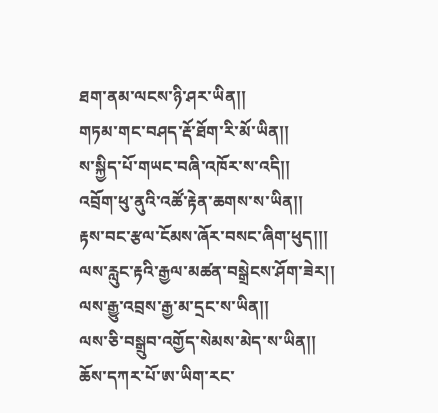ཐག་ནམ་ལངས་ཉི་ཤར་ཡིན།།
གཏམ་གང་བཤད་རྡོ་ཐོག་རི་མོ་ཡིན།།
ས་སྐྱིད་པོ་གཡང་བཞི་འཁོར་ས་འདི།།
འབྲོག་ཕུ་ནུའི་འཚོ་རྟེན་ཆགས་ས་ཡིན།།
རྟས་བང་རྩལ་ངོམས་ཞོར་བསང་ཞིག་ཕུད།།།
ལས་རླུང་རྟའི་རྒྱལ་མཚན་བསྒྲེངས་ཤོག་ཟེར།།
ལས་རྒྱུ་འབྲས་རྒྱ་མ་དྲང་ས་ཡིན།།
ལས་ཅི་བསྒྲུབ་འགྱོད་སེམས་མེད་ས་ཡིན།།
ཆོས་དཀར་པོ་ཨ་ཡིག་རང་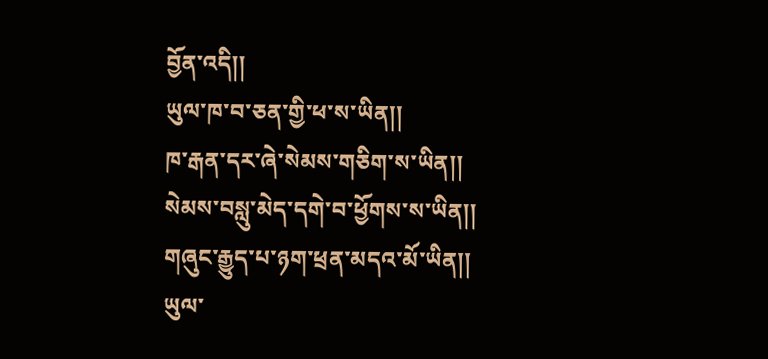བྱོན་འདི།།
ཡུལ་ཁ་བ་ཅན་གྱི་ཕ་ས་ཡིན།།
ཁ་རྒན་དར་ཞེ་སེམས་གཅིག་ས་ཡིན།།
སེམས་བསླུ་མེད་དགེ་བ་ཕྱོགས་ས་ཡིན།།
གཞུང་རྒྱུད་པ་ཉག་ཕྲན་མདའ་མོ་ཡིན།།
ཡུལ་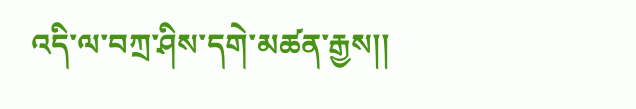འདི་ལ་བཀྲ་ཤིས་དགེ་མཚན་རྒྱས།།